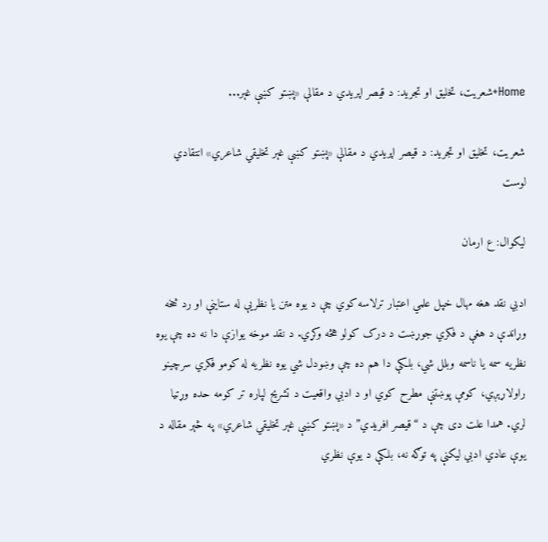Home+شعریت، تخلیق او تجرید: د قیصر اپریدي د مقالې «پښتو کښې غېر...

شعریت، تخلیق او تجرید: د قیصر اپریدي د مقالې «پښتو کښې غېر تخلیقي شاعري» انتقادي لوست

لیکوال: ع ارمان

ادبي نقد هغه مهال خپل علمي اعتبار ترلاسه کوي چې د یوه متن یا نظریې له ستاینې او رد څخه وړاندې د هغې د فکري جوړښت د درک کولو هڅه وکړي. د نقد موخه یوازې دا نه ده چې یوه نظریه سمه یا ناسمه وبلل شي، بلکې دا هم ده چې وښودل شي یوه نظریه له کومو فکري سرچینو راولاړېږي، کومې پوښتنې مطرح کوي او د ادبي واقعیت د تشریح لپاره تر کومه حده وړتیا لري. همدا علت دی چې د “قیصر افریدي” د «پښتو کښې غېر تخلیقي شاعري» په څېر مقاله د یوې عادي ادبي لیکنې په توګه نه، بلکې د یوې نظري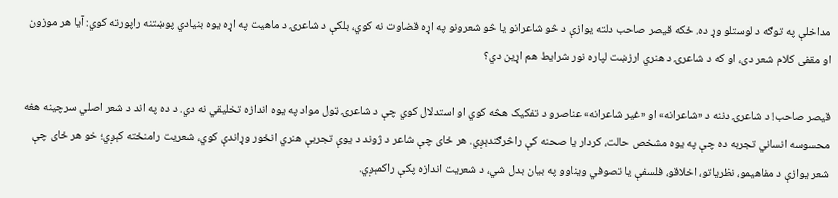مداخلې په توګه د لوستلو وړ ده. ځکه قیصر صاحب دلته یوازې د څو شاعرانو یا څو شعرونو په اړه قضاوت نه کوي، بلکې د شاعرۍ د ماهیت په اړه یوه بنیادي پوښتنه راپورته کوي: آیا هر موزون او مقفی کلام شعر دی، او که د شاعرۍ د هنري ارزښت لپاره نور شرایط هم اړین دي؟

قیصر صاحب! د شاعرۍ دننه د «شاعرانه» او «غیر شاعرانه» عناصرو د تفکیک هڅه کوي او استدلال کوي چې د شاعرۍ ټول مواد په یوه اندازه تخلیقي نه دي. د ده په اند د شعر اصلي سرچینه هغه محسوسه انساني تجربه ده چې په یوه مشخص حالت، کردار یا صحنه کې راڅرګندېږي. هر ځای چې شاعر د ژوند د یوې تجربې هنري انځور وړاندې کوي، شعریت رامنځته کېږي؛ خو هر ځای چې شعر یوازې د مفاهیمو، نظریاتو، اخلاقو، فلسفې یا تصوفي ویناوو په بیان بدل شي، د شعریت اندازه پکې راکمېږي.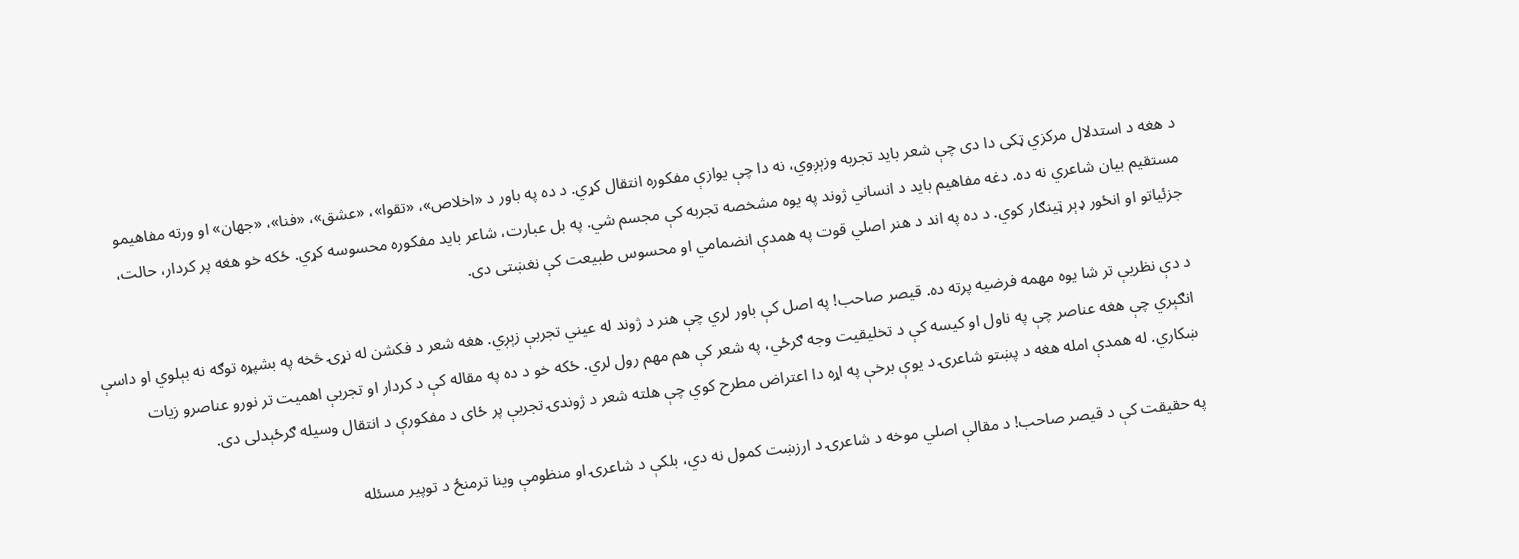د هغه د استدلال مرکزي ټکی دا دی چې شعر باید تجربه وزېږوي، نه دا چې یوازې مفکوره انتقال کړي. د ده په باور د «اخلاص»، «تقوا»، «عشق»، «فنا»، «جهان» او ورته مفاهیمو مستقیم بیان شاعري نه ده. دغه مفاهیم باید د انساني ژوند په یوه مشخصه تجربه کې مجسم شي. په بل عبارت، شاعر باید مفکوره محسوسه کړي. ځکه خو هغه پر کردار، حالت، جزئیاتو او انځور ډېر ټینګار کوي. د ده په اند د هنر اصلي قوت په همدې انضمامي او محسوس طبیعت کې نغښتی دی.

د دې نظریې تر شا یوه مهمه فرضیه پرته ده. قیصر صاحب! په اصل کې باور لري چې هنر د ژوند له عیني تجربې زېږي. هغه شعر د فکشن له نړۍ څخه په بشپړه توګه نه بېلوي او داسې انګېري چې هغه عناصر چې په ناول او کیسه کې د تخلیقيت وجه ګرځي، په شعر کې هم مهم رول لري. ځکه خو د ده په مقاله کې د کردار او تجربې اهمیت تر نورو عناصرو زیات ښکاري. له همدې امله هغه د پښتو شاعرۍ د یوې برخې په اړه دا اعتراض مطرح کوي چې هلته شعر د ژوندۍ تجربې پر ځای د مفکورې د انتقال وسیله ګرځېدلی دی.

په حقیقت کې د قیصر صاحب! د مقالې اصلي موخه د شاعرۍ د ارزښت کمول نه دي، بلکې د شاعرۍ او منظومې وینا ترمنځ د توپیر مسئله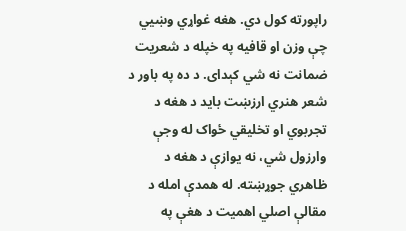راپورته کول دي. هغه غواړي وښيي چې وزن او قافیه په خپله د شعریت ضمانت نه شي کېدای. د ده په باور د شعر هنري ارزښت باید د هغه د تجربوي او تخلیقي ځواک له وجې وارزول شي، نه یوازې د هغه د ظاهري جوړښته. له همدې امله د مقالې اصلي اهمیت د هغې په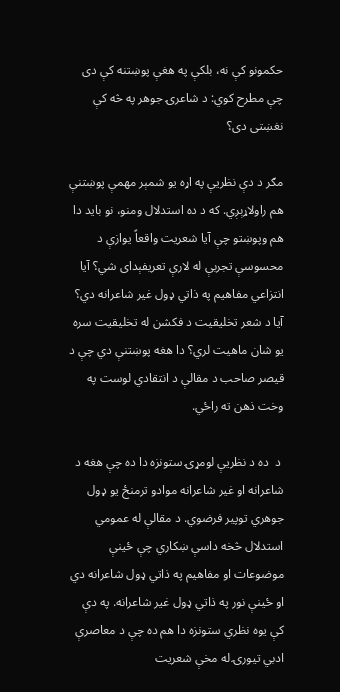حکمونو کې نه، بلکې په هغې پوښتنه کې دی چې مطرح کوي: د شاعرۍ جوهر په څه کې نغښتی دی؟

مګر د دې نظریې په اړه یو شمېر مهمې پوښتنې هم راولاړېږي. که د ده استدلال ومنو، نو باید دا هم وپوښتو چې آیا شعریت واقعاً یوازې د محسوسې تجربې له لارې تعریفېدای شي؟ آیا انتزاعي مفاهیم په ذاتي ډول غیر شاعرانه دي؟ آیا د شعر تخلیقيت د فکشن له تخلیقيت سره یو شان ماهیت لري؟ دا هغه پوښتنې دي چې د قیصر صاحب د مقالې د انتقادي لوست په وخت ذهن ته راځي.

 د  ده د نظریې لومړۍ ستونزه دا ده چې هغه د شاعرانه او غیر شاعرانه موادو ترمنځ یو ډول جوهري توپیر فرضوي. د مقالې له عمومي استدلال څخه داسې ښکاري چې ځینې موضوعات او مفاهیم په ذاتي ډول شاعرانه دي او ځینې نور په ذاتي ډول غیر شاعرانه. په دې کې یوه نظري ستونزه دا هم ده چې د معاصرې ادبي تیورۍ له مخې شعریت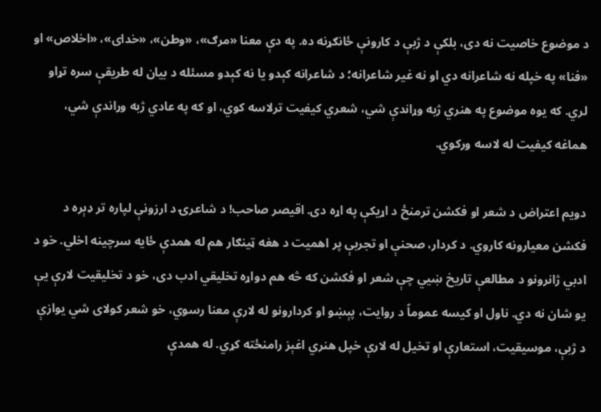د موضوع خاصیت نه دی، بلکې د ژبې د کارونې ځانګړنه ده. په دې معنا «مرګ»، «وطن»، «خدای»، «اخلاص» او «فنا» په خپله نه شاعرانه دي او نه غیر شاعرانه؛ د شاعرانه کېدو یا نه کېدو مسئله د بیان له طریقې سره تړاو لري. که یوه موضوع په هنري ژبه وړاندې شي، شعري کیفیت ترلاسه کوي، او که په عادي ژبه وړاندې شي، هماغه کیفیت له لاسه ورکوي.

دویم اعتراض د شعر او فکشن ترمنځ د اړیکې په اړه دی. اقیصر صاحب! د شاعرۍ د ارزونې لپاره تر ډېره د فکشن معیارونه کاروي. د کردار، صحنې او تجربې پر اهمیت د هغه ټینګار هم له همدې ځایه سرچینه اخلي. خو د ادبي ژانرونو د مطالعې تاریخ ښيي چې شعر او فکشن که څه هم دواړه تخلیقي ادب دی، خو د تخلیقيت لارې یې یو شان نه دي. ناول او کیسه عموماً د روایت، پېښو او کردارونو له لارې معنا رسوي، خو شعر کولای شي یوازې د ژبې، موسیقیت، استعارې او تخیل له لارې خپل هنري اغېز رامنځته کړي. له همدې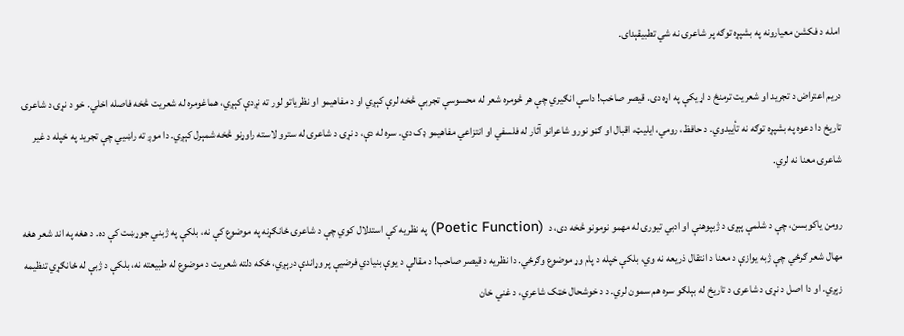امله د فکشن معیارونه په بشپړه توګه پر شاعرۍ نه شي تطبیقېدای.

دریم اعتراض د تجرید او شعریت ترمنځ د اړیکې په اړه دی. قیصر صاخب! داسې انګیري چې هر څومره شعر له محسوسې تجربې څخه لرې کېږي او د مفاهیمو او نظریاتو لور ته نږدې کېږي، هماغومره له شعریت څخه فاصله اخلي. خو د نړۍ د شاعرۍ تاریخ دا دعوه په بشپړه توګه نه تأییدوي. د حافظ، رومي، ایلیټ، اقبال او ګڼو نورو شاعرانو آثار له فلسفي او انتزاعي مفاهیمو ډک دي. سره له دې، د نړۍ د شاعرۍ له سترو لاسته راوړنو څخه شمېرل کېږي. دا موږ ته راښيي چې تجرید په خپله د غیر شاعرۍ معنا نه لري.

رومن یاکوبسن، چې د شلمې پېړۍ د ژبپوهنې او ادبي تیورۍ له مهمو نومونو څخه دی، د  (Poetic Function) په نظریه کې استدلال کوي چې د شاعرۍ ځانګړنه په موضوع کې نه، بلکې په ژبني جوړښت کې ده. د هغه په اند شعر هغه مهال شعر ګرځي چې ژبه یوازې د معنا د انتقال ذریعه نه وي، بلکې خپله د پام وړ موضوع وګرځي. دا نظریه د قیصر صاحب! د مقالې د یوې بنیادي فرضیې پر وړاندې درېږي، ځکه دلته شعریت د موضوع له طبیعته نه، بلکې د ژبې له ځانګړي تنظیمه زېږي. او دا اصل د نړۍ د شاعرۍ د تاریخ له بېلګو سره هم سمون لري. د د خوشحال خټک شاعري، د غني خان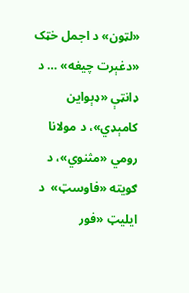«لټون» د اجمل خټک «دغېرت چیغه» … د ډانټې «ډېواین کامېډي»، د مولانا رومي «مثنوي»، د ګویته «فاوسټ»  د ایلیټ «فور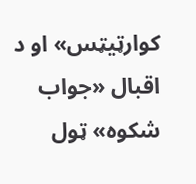کوارټیټس» او د اقبال «جواب شکوه» ټول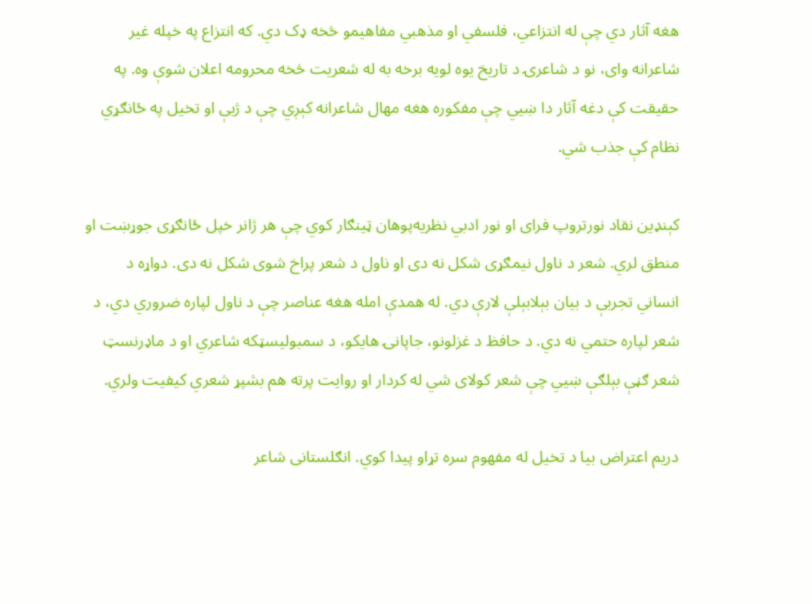هغه آثار دي چې له انتزاعي، فلسفي او مذهبي مفاهیمو څخه ډک دي. که انتزاع په خپله غیر شاعرانه وای، نو د شاعرۍ د تاریخ یوه لویه برخه به له شعریت څخه محرومه اعلان شوې وه. په حقیقت کې دغه آثار دا ښيي چې مفکوره هغه مهال شاعرانه کېږي چې د ژبې او تخیل په ځانګړي نظام کې جذب شي.

کېنډین نقاد نورتروپ فرای او نور ادبي نظریه‌پوهان ټینګار کوي چې هر ژانر خپل ځانګړی جوړښت او منطق لري. شعر د ناول نیمګړی شکل نه دی او ناول د شعر پراخ شوی شکل نه دی. دواړه د انساني تجربې د بیان بېلابېلې لارې دي. له همدې امله هغه عناصر چې د ناول لپاره ضروري دي، د شعر لپاره حتمي نه دي. د حافظ د غزلونو، جاپانۍ هایکو، د سمبولیسټکه شاعري او د ماډرنسټ شعر ګڼې بېلګې ښيي چې شعر کولای شي له کردار او روایت پرته هم بشپړ شعري کیفیت ولري.

دریم اعتراض بیا د تخیل له مفهوم سره تړاو پیدا کوي. انګلستانی شاعر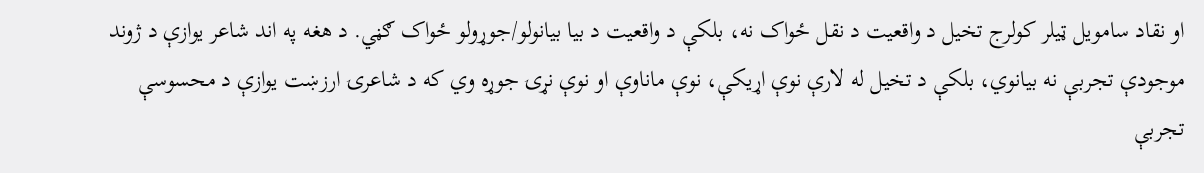او نقاد سامویل ټیلر کولرج تخیل د واقعیت د نقل ځواک نه، بلکې د واقعیت د بیا بیانولو/جوړولو ځواک ګڼي. د هغه په اند شاعر یوازې د ژوند موجودې تجربې نه بیانوي، بلکې د تخیل له لارې نوې اړیکې، نوې ماناوې او نوې نړۍ جوړه وي که د شاعرۍ ارزښت یوازې د محسوسې تجربې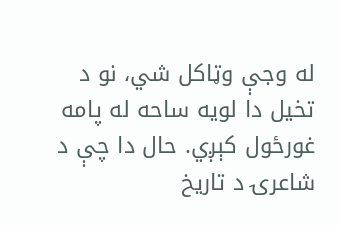له وجې وټاکل شي، نو د تخیل دا لویه ساحه له پامه غورځول کېږي. حال دا چې د شاعرۍ د تاریخ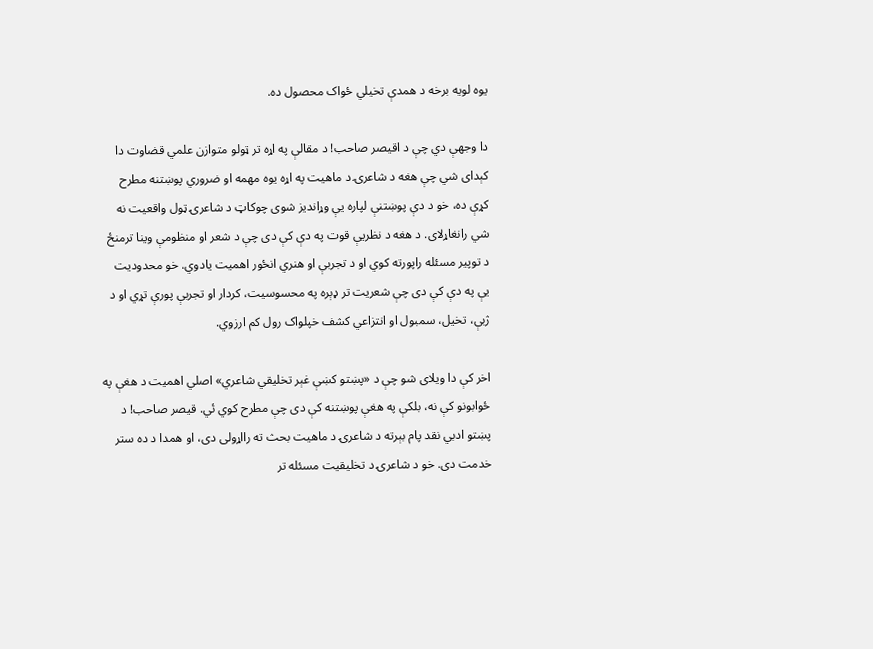یوه لویه برخه د همدې تخیلي ځواک محصول ده.

دا وجهې دي چې د اقیصر صاحب! د مقالې په اړه تر ټولو متوازن علمي قضاوت دا کېدای شي چې هغه د شاعرۍ د ماهیت په اړه یوه مهمه او ضروري پوښتنه مطرح کړې ده، خو د دې پوښتنې لپاره یې وړاندیز شوی چوکاټ د شاعرۍ ټول واقعیت نه شي رانغاړلای. د هغه د نظریې قوت په دې کې دی چې د شعر او منظومې وینا ترمنځ د توپیر مسئله راپورته کوي او د تجربې او هنري انځور اهمیت یادوي. خو محدودیت یې په دې کې دی چې شعریت تر ډېره په محسوسیت، کردار او تجربې پورې تړي او د ژبې، تخیل، سمبول او انتزاعي کشف خپلواک رول کم ارزوي.

اخر کې دا ویلای شو چې د «پښتو کښې غېر تخلیقي شاعري» اصلي اهمیت د هغې په ځوابونو کې نه، بلکې په هغې پوښتنه کې دی چې مطرح کوي ئي. قیصر صاحب! د پښتو ادبي نقد پام بېرته د شاعرۍ د ماهیت بحث ته رااړولی دی، او همدا د ده ستر خدمت دی. خو د شاعرۍ د تخلیقيت مسئله تر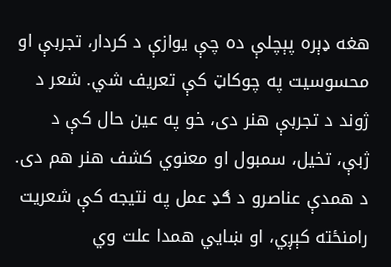هغه ډېره پېچلې ده چې یوازې د کردار، تجربې او محسوسیت په چوکاټ کې تعریف شي. شعر د ژوند د تجربې هنر دی، خو په عین حال کې د ژبې، تخیل، سمبول او معنوي کشف هنر هم دی. د همدې عناصرو د ګډ عمل په نتیجه کې شعریت رامنځته کېږي، او ښایي همدا علت وي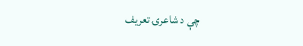چې د شاعرۍ تعریف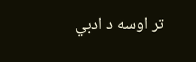تر اوسه د ادبي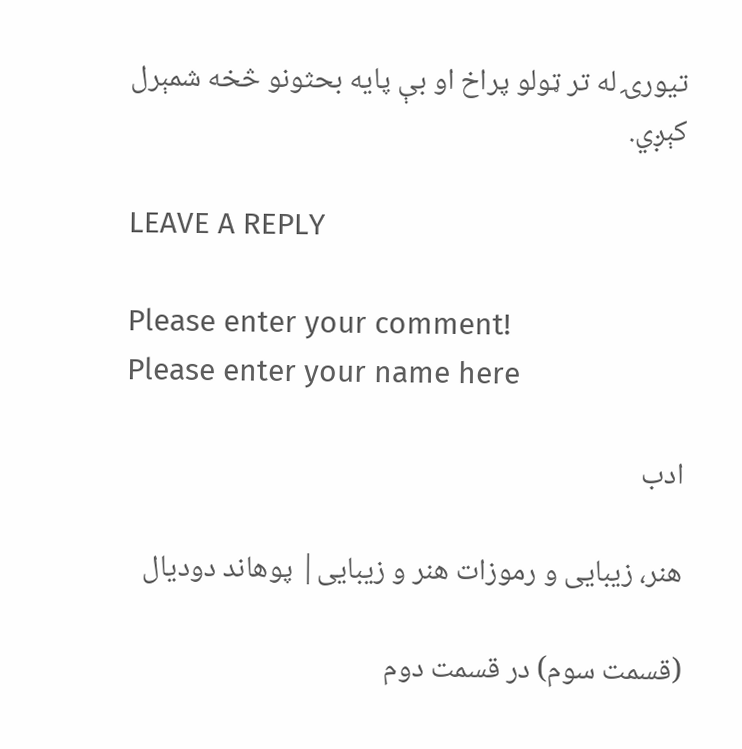تیورۍ له تر ټولو پراخ او بې پایه بحثونو څخه شمېرل کېږي.

LEAVE A REPLY

Please enter your comment!
Please enter your name here

ادب

هنر، زیبایی و رموزات هنر و زیبایی| پوهاند دودیال

(قسمت سوم) در قسمت دوم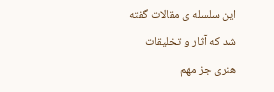این سلسله ی مقالات گفته شد که آثار و تخلیقات هنری جز مهم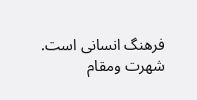فرهنگ انسانی است. شهرت ومقام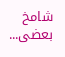شامخ بعضی...